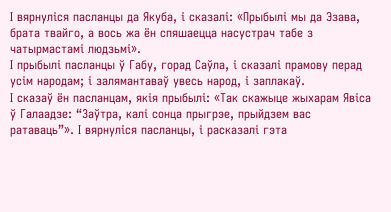І вярнуліся пасланцы да Якуба, і сказалі: «Прыбылі мы да Эзава, брата твайго, а вось жа ён спяшаецца насустрач табе з чатырмастамі людзьмі».
І прыбылі пасланцы ў Габу, горад Саўла, і сказалі прамову перад усім народам; і залямантаваў увесь народ, і заплакаў.
І сказаў ён пасланцам, якія прыбылі: «Так скажыце жыхарам Явіса ў Галаадзе: “Заўтра, калі сонца прыгрэе, прыйдзем вас ратаваць”». І вярнуліся пасланцы, і расказалі гэта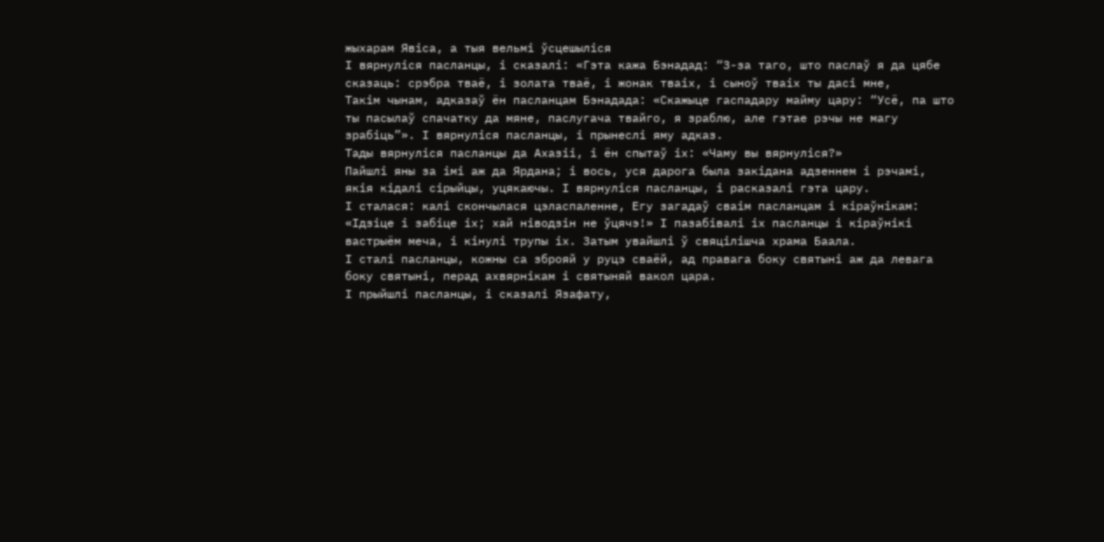жыхарам Явіса, а тыя вельмі ўсцешыліся
І вярнуліся пасланцы, і сказалі: «Гэта кажа Бэнадад: “З-за таго, што паслаў я да цябе сказаць: срэбра тваё, і золата тваё, і жонак тваіх, і сыноў тваіх ты дасі мне,
Такім чынам, адказаў ён пасланцам Бэнадада: «Скажыце гаспадару майму цару: “Усё, па што ты пасылаў спачатку да мяне, паслугача твайго, я зраблю, але гэтае рэчы не магу зрабіць”». І вярнуліся пасланцы, і прынеслі яму адказ.
Тады вярнуліся пасланцы да Ахазіі, і ён спытаў іх: «Чаму вы вярнуліся?»
Пайшлі яны за імі аж да Ярдана; і вось, уся дарога была закідана адзеннем і рэчамі, якія кідалі сірыйцы, уцякаючы. І вярнуліся пасланцы, і расказалі гэта цару.
І сталася: калі скончылася цэласпаленне, Егу загадаў сваім пасланцам і кіраўнікам: «Ідзіце і забіце іх; хай ніводзін не ўцячэ!» І пазабівалі іх пасланцы і кіраўнікі вастрыём меча, і кінулі трупы іх. Затым увайшлі ў свяцілішча храма Баала.
І сталі пасланцы, кожны са зброяй у руцэ сваёй, ад правага боку святыні аж да левага боку святыні, перад ахвярнікам і святыняй вакол цара.
І прыйшлі пасланцы, і сказалі Язафату,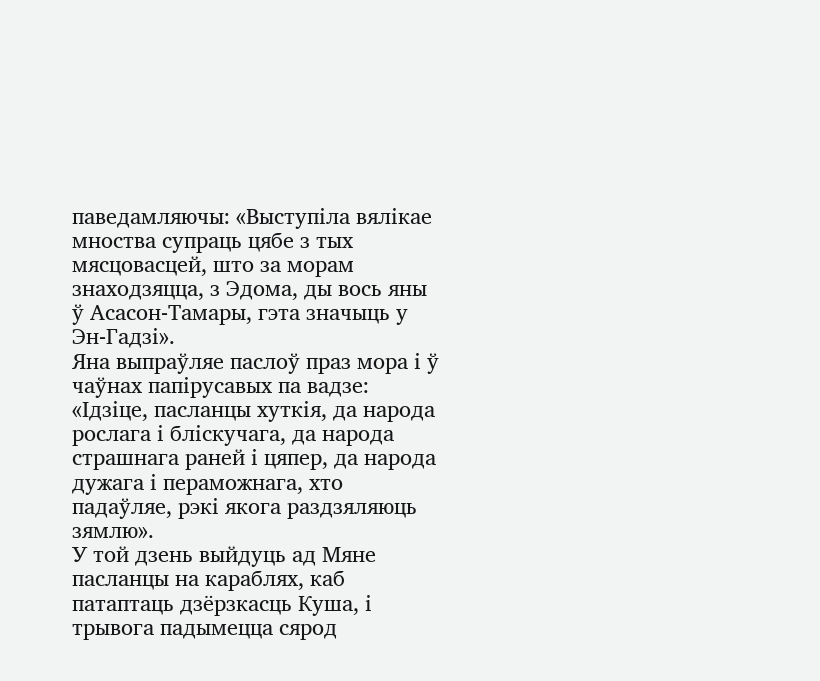паведамляючы: «Выступіла вялікае мноства супраць цябе з тых мясцовасцей, што за морам знаходзяцца, з Эдома, ды вось яны ў Асасон-Тамары, гэта значыць у Эн-Гадзі».
Яна выпраўляе паслоў праз мора і ў чаўнах папірусавых па вадзе: «Ідзіце, пасланцы хуткія, да народа рослага і бліскучага, да народа страшнага раней і цяпер, да народа дужага і пераможнага, хто падаўляе, рэкі якога раздзяляюць зямлю».
У той дзень выйдуць ад Мяне пасланцы на караблях, каб патаптаць дзёрзкасць Куша, і трывога падымецца сярод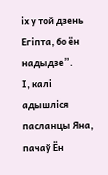іх у той дзень Егіпта, бо ён надыдзе”.
І, калі адышліся пасланцы Яна, пачаў Ён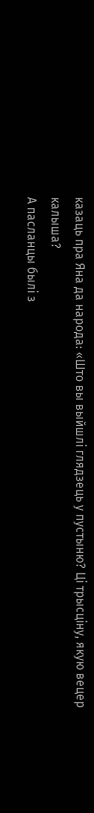казаць пра Яна да народа: «Што вы выйшлі глядзець у пустыню? Ці трысціну, якую вецер калыша?
А пасланцы былі з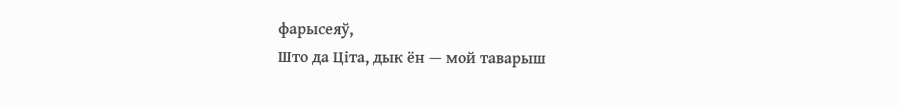фарысеяў,
Што да Ціта, дык ён — мой таварыш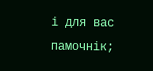і для вас памочнік;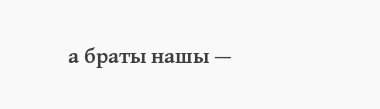а браты нашы —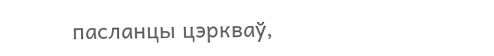пасланцы цэркваў,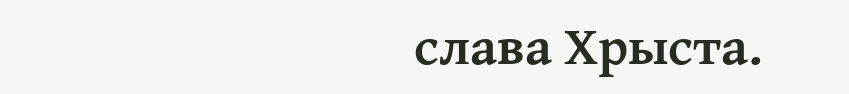слава Хрыста.